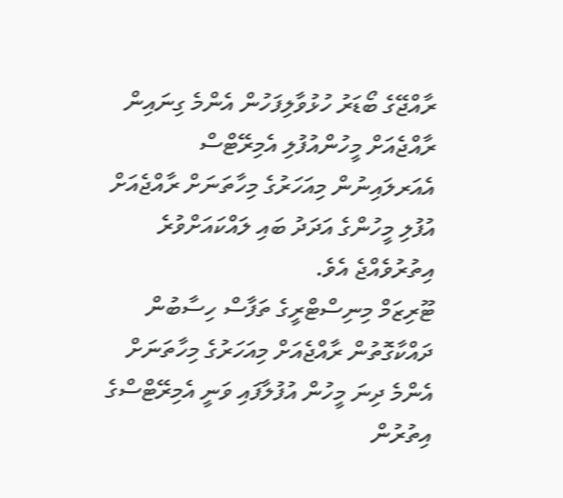ރާއްޖޭގެ ބޯޑަރު ހުޅުވާލިފަހުން އެންމެ ގިނައިން ރާއްޖެއަށް މީހުންއުފުލި އެމިރޭޓްސް އެއަރލައިނުން މިއަހަރުގެ މިހާތަނަށް ރާއްޖެއަށް އުފުލި މީހުންގެ އަދަދު ބައި ލައްކައަށްވުރެ އިތުރުވެއްޖެ އެވެ.
ޓޫރިޒަމް މިނިސްޓްރީގެ ތަފާސް ހިސާބުން ދައްކާގޮތުން ރާއްޖެއަށް މިއަހަރުގެ މިހާތަނަށް އެންމެ ދިނަ މީހުން އުފުލާފައި ވަނީ އެމިރޭޓްސްގެ އިތުރުން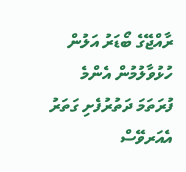ރާއްޖޭގެ ބޯޑަރު އަލުން ހުޅުވާލުމުން އެންމެ ފުރަތަމަ ދަތުރުފެށި ގަތަރު އެއަރވޭސް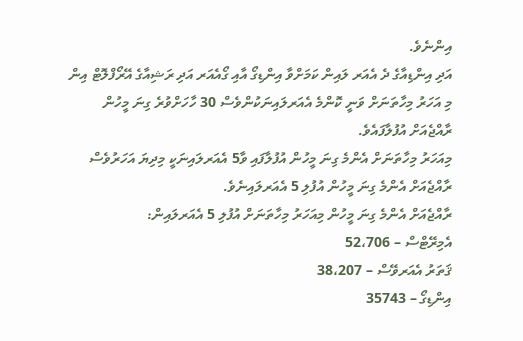އިންނެވެ.
އަދި އިންޑިއާގެ ދެ އެއަރ ލައިން ކަމަށްވާ އިންޑިގޯ އާއި ގޯއެއަރ އަދި ރަޝިއާގެ އޭރޯފްލޮޓް އިން މި އަހަރު މިހާތަނަށް ވަނީ ކޮންމެ އެއަރލައިނަކުންވެސް 30 ހާހަށްވުރެ ގިނަ މީހުން ރާއްޖެއަށް އުފުލާފައެވެ.
މިއަހަރު މިހާތަނަށް އެންމެ ގިނަ މީހުން އުފުލާފައި ވާ5 އެއަރލައިނަކީ މިދިޔަ އަހަރުވެސް ރާއްޖެއަށް އެންމެ ގިނަ މީހުން އުފުލި 5 އެއަރލައިނެވެ.
ރާއްޖެއަށް އެންމެ ގިނަ މީހުން މިއަހަރު މިހާތަނަށް އުފުލި 5 އެއަރލައިން:
އެމިރޭޓްސް – 52،706
ޤަތަރު އެއަރވޭސް – 38،207
އިންޑިގޯ – 35743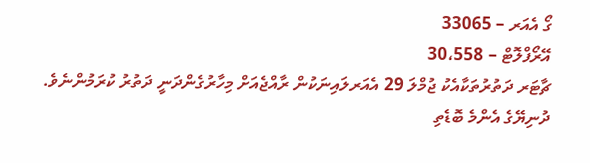ގޯ އެއަރ – 33065
އޭރޯފްލޮޓް – 30،558
ޗާޓަރ ދަތުރުތަކާއެކު ޖުމްލަ 29 އެއަރލައިނަކުން ރާއްޖެއަށް މިހާރުގެންދަނީ ދަތުރު ކުރަމުންނެވެ. ދުނިޔޭގެ އެންމެ ބޮޑެތި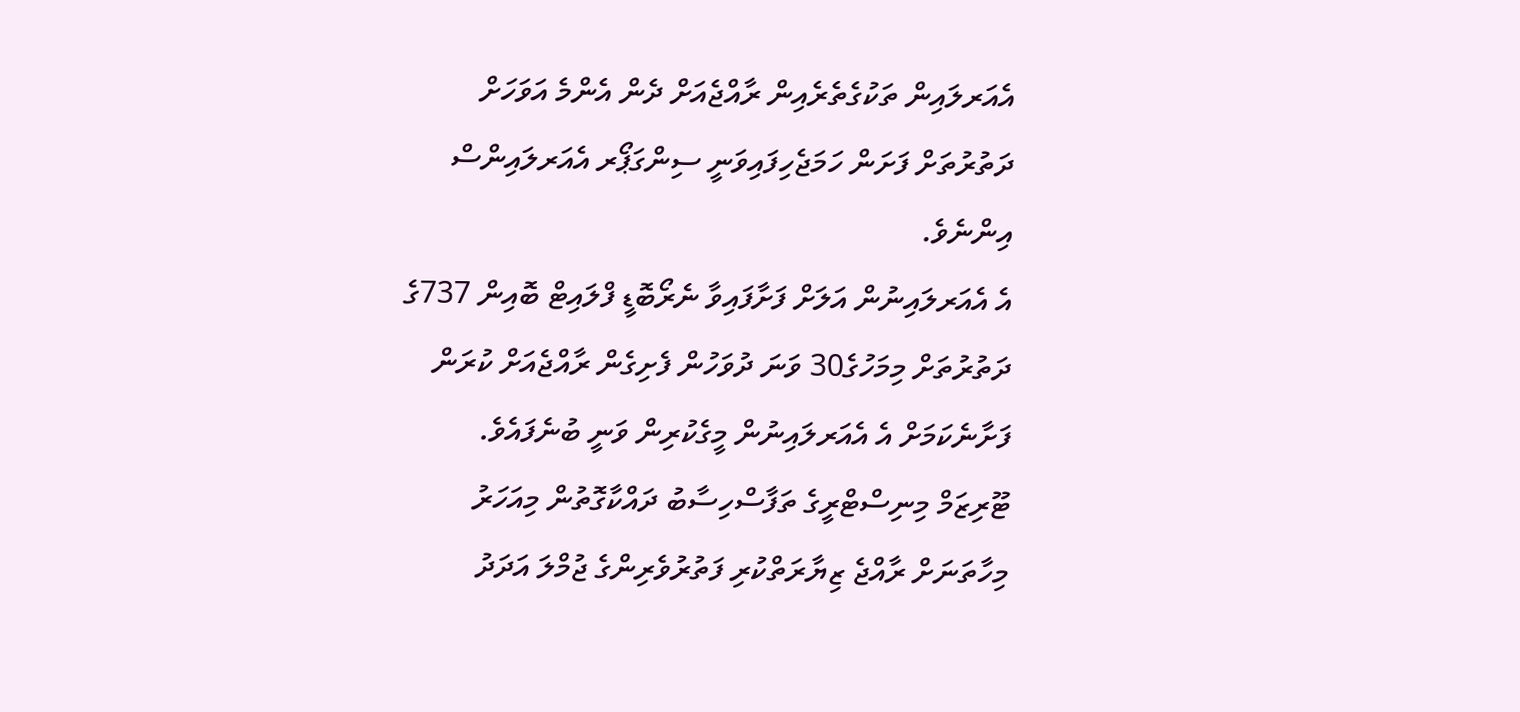އެއަރލައިން ތަކުގެތެރެއިން ރާއްޖެއަށް ދެން އެންމެ އަވަހަށް ދަތުރުތަށް ފަށަން ހަމަޖެހިފައިވަނީ ސިންގަޕޯރ އެއަރލައިންސް އިންނެވެ.
އެ އެއަރލައިނުން އަލަށް ފަށާފައިވާ ނެރޯބޮޑީ ފްލައިޓް ބޮއިން 737ގެ ދަތުރުތަށް މިމަހުގެ30 ވަނަ ދުވަހުން ފެށިގެން ރާއްޖެއަށް ކުރަން ފަށާނެކަމަށް އެ އެއަރލައިނުން މީގެކުރިން ވަނީ ބުނެފައެވެ.
ޓޫރިޒަމް މިނިސްޓްރީގެ ތަފާސްހިސާބު ދައްކާގޮތުން މިއަހަރު މިހާތަނަށް ރާއްޖެ ޒިޔާރަތްކުރި ފަތުރުވެރިންގެ ޖުމްލަ އަދަދު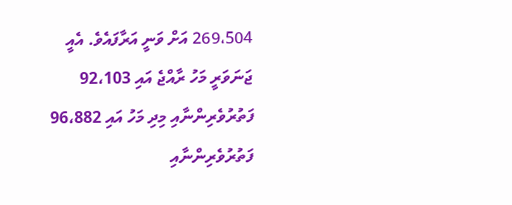269،504 އަށް ވަނީ އަރާފައެވެ. އެއީ ޖަނަވަރީ މަހު ރާއްޖެ އައި 92،103 ފަތުރުވެރިންނާއި މިދި މަހު އައި 96،882 ފަތުރުވެރިންނާއި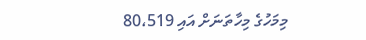މިމަހުގެ މިހާތަނަށް އައި 80،519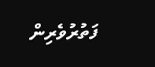ފަތުރުވެރިން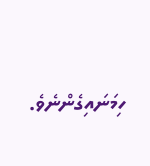ހިމަނައިގެންނެވެ.